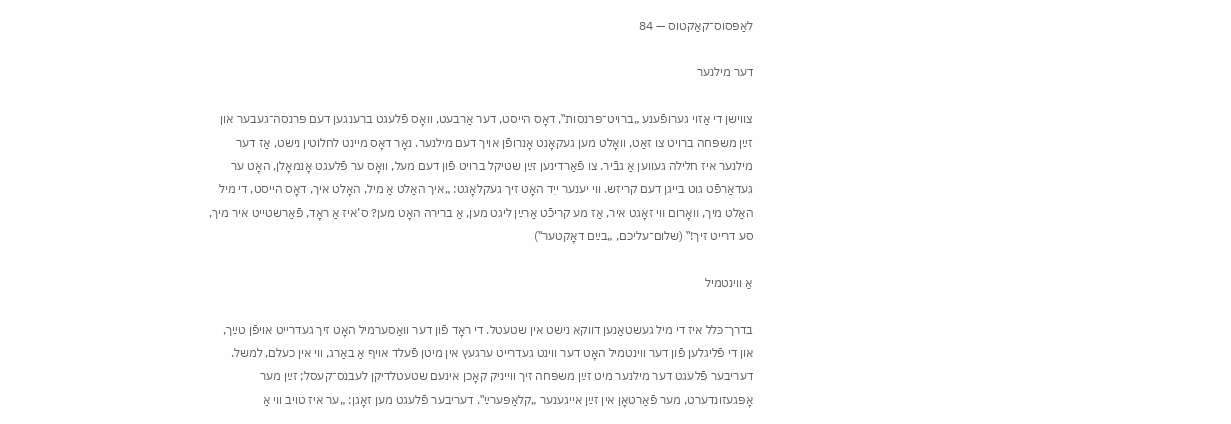לאַפּסוס־קאַקטוס — 84

דער מילנער

צווישן די אַזוי גערופֿענע „ברויט־פּרנסות‟, דאָס הייסט, דער אַרבעט, וואָס פֿלעגט ברענגען דעם פּרנסה־געבער און זײַן משפּחה ברויט צו זאַט, וואָלט מען געקאָנט אָנרופֿן אויך דעם מילנער. נאָר דאָס מיינט לחלוטין נישט, אַז דער מילנער איז חלילה געווען אַ גבֿיר. צו פֿאַרדינען זײַן שטיקל ברויט פֿון דעם מעל, וואָס ער פֿלעגט אָנמאָלן, האָט ער געדאַרפֿט גוט בייגן דעם קריזש. ווי יענער ייִד האָט זיך געקלאָגט: „איך האַלט אַ מיל, האָלט איך, דאָס הייסט, די מיל האַלט מיך, װאָרום װי זאָגט איר, אַז מע קריכֿט אַרײַן ליגט מען, אַ ברירה האָט מען? ס’איז אַ ראָד, פֿאַרשטייט איר מיך, סע דרייט זיך!‟ (שלום־עליכם, „בײַם דאָקטער‟)

אַ ווינטמיל

בדרך־כּלל איז די מיל געשטאַנען דווקא נישט אין שטעטל. די ראָד פֿון דער וואַסערמיל האָט זיך געדרייט אויפֿן טײַך, און די פֿליגלען פֿון דער ווינטמיל האָט דער ווינט געדרייט ערגעץ אין מיטן פֿעלד אויף אַ באַרג, ווי אין כעלם, למשל. דעריבער פֿלעגט דער מילנער מיט זײַן משפּחה זיך ווייניק קאָכן אינעם שטעטלדיקן לעבנס־קעסל; זײַן מער אָפּגעזונדערט, מער פֿאַרטאָן אין זײַן אייגענער „קלאַפּערײַ‟. דעריבער פֿלעגט מען זאָגן: „ער איז טויב ווי אַ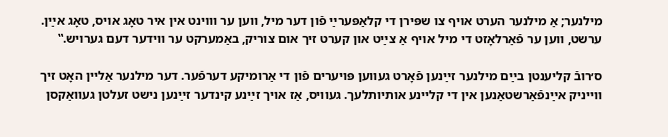מילנער; אַ מילנער הערט אױף צו שפּירן די קלאַפּערײַ פֿון דער מיל, װען ער װױנט אין איר טאָג אױס, טאָג אײַן. ערשט, װען ער פֿאַרלאָזט די מיל אױף אַ צײַט און קערט זיך אום צוריק, באַמערקט ער װידער דעם גערױש.‟

ס׳רובֿ קליענטן בײַם מילנער זײַנען פֿאָרט געווען פּויערים פֿון די אַרומיקע דערפֿער. דער מילנער אַליין האָט זיך ווייניק אײַנפֿאַרשטאַנען אין די קליינע אותיותלעך. געוויס, אַז אויך זײַנע קינדער זײַנען נישט זעלטן געוואַקסן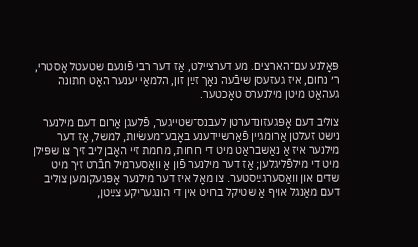פּאָלנע עם־הארצים. מע דערציילט, אַז דער רבי פֿונעם שטעטל אָסטרי, ר׳ נחום, איז געזעסן שיבֿעה נאָך זײַן זון, הלמאַי יענער האָט חתונה געהאַט מיטן מילנערס טאָכטער.

צוליב דעם אָפּגעזונדערטן לעבנס־שטייגער, פֿלעגן אַרום דעם מילנער נישט זעלטן אַרומגיין פֿאַרשיידענע באָבע־מעשׂיות, למשל, אַז דער מילנער איז אַ נאַשבראַט מיט די רוחות, מחמת זיי האָבן ליב זיך צו שפּילן מיט די מילפֿליגלען; אַז דער מילנער פֿון אַ וואַסערמיל חבֿרט זיך מיט שדים און וואַסערגײַסטער. צו מאָל איז דער מילנער אָפּגעקומען צוליב דעם מאַנגל אויף אַ שטיקל ברויט אין די הונגעריקע צײַטן,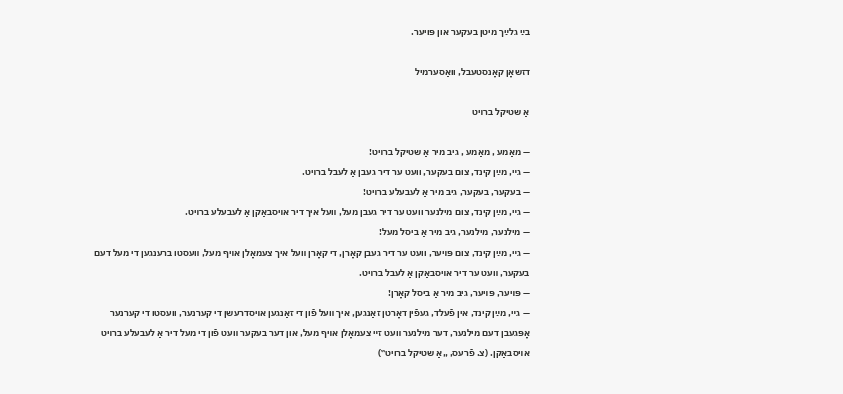בײַ גלײַך מיטן בעקער און פּויער.

דזשאָן קאָנסטעבל, וואַסערמיל

אַ שטיקל ברױט

— מאַמע , מאַמע , גיב מיר אַ שטיקל ברױט!
— גײ, מײַן קינד, צום בעקער, וועט ער דיר געבן אַ לעבל ברױט.
— בעקער, בעקער, גיב מיר אַ לעבעלע ברױט!
— גײ, מײַן קינד, צום מילנער וועט ער דיר געבן מעל, װעל איך דיר אױסבאַקן אַ לעבעלע ברױט.
— מילנער, מילנער, גיב מיר אַ ביסל מעל!
— גײ, מײַן קינד, צום פּױער, וועט ער דיר געבן קאָרן, די קאָרן װעל איך צעמאָלן אױף מעל, װעסטו ברענגען די מעל דעם בעקער, װעט ער דיר אױסבאַקן אַ לעבל ברױט.
— פּױער, פּױער, גיב מיר אַ ביסל קאָרן!
— גײ, מײַן קינד, אין פֿעלד, געפֿין דאָרטן זאַנגען, איך װעל פֿון די זאַנגען אױסדרעשן די קערנער, וועסטו די קערנער אָפּגעבן דעם מילנער, דער מילנער װעט זײ צעמאָלן אױף מעל, און דער בעקער װעט פֿון די מעל דיר אַ לעבעלע ברױט אױסבאַקן. (צ. פֿרעס, „אַ שטיקל ברויט‟)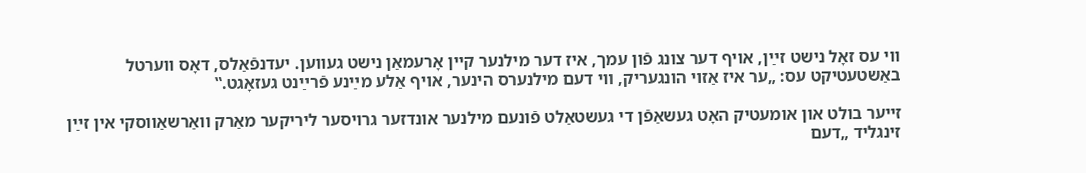ווי עס זאָל נישט זײַן, אויף דער צונג פֿון עמך, איז דער מילנער קיין אָרעמאַן נישט געווען. יעדנפֿאַלס, דאָס ווערטל באַשטעטיקט עס: „ער איז אַזױ הונגעריק, װי דעם מילנערס הינער, אױף אַלע מײַנע פֿרײַנט געזאָגט.‟

זייער בולט און אומעטיק האָט געשאַפֿן די געשטאַלט פֿונעם מילנער אונדזער גרויסער ליריקער מאַרק וואַרשאַווסקי אין זײַן זינגליד „דעם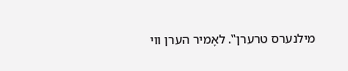מילנערס טרערן‟. לאָמיר הערן ווי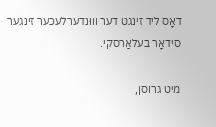דאָס ליד זינגט דער וווּנדערלעכער זינגער סידאָר בעלאַרסקי.

מיט גרוסן,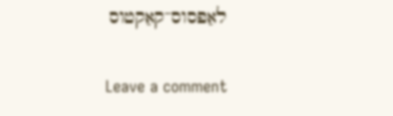לאַפּסוס־קאַקטוס

Leave a comment